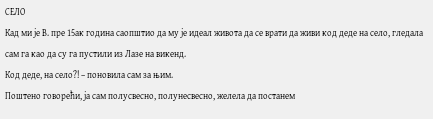СЕЛО
Кад ми је В. пре 15ак година саопштио да му је идеал живота да се врати да живи код деде на село, гледала сам га као да су га пустили из Лазе на викенд.
Код деде, на село?! – поновила сам за њим.
Поштено говорећи, ја сам полусвесно, полунесвесно, желела да постанем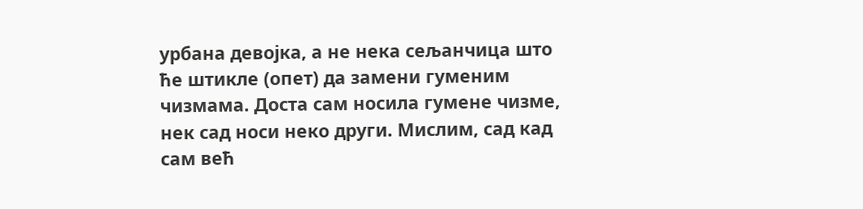урбана девојка, а не нека сељанчица што ће штикле (опет) да замени гуменим чизмама. Доста сам носила гумене чизме, нек сад носи неко други. Мислим, сад кад сам већ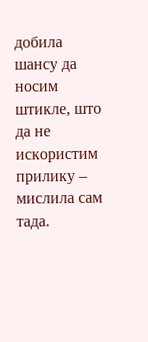добила шансу да носим штикле, што да не искористим прилику – мислила сам тада.